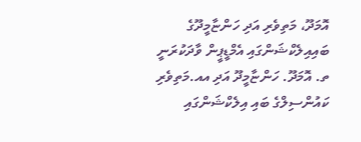އޮމަދޫ، މަތިވެރި އަދި ހަންޏާމީދޫގެ ބައިއިލެކްޝަންގައި އެމްޑީޕީން ވާދަކުރަނީ
ތ. އޮމަދޫ. ހަންޏާމީދޫ އަދި އއ.މަތިވެރި ކައުންސިލްގެ ބައި އިލެކްޝަންގައި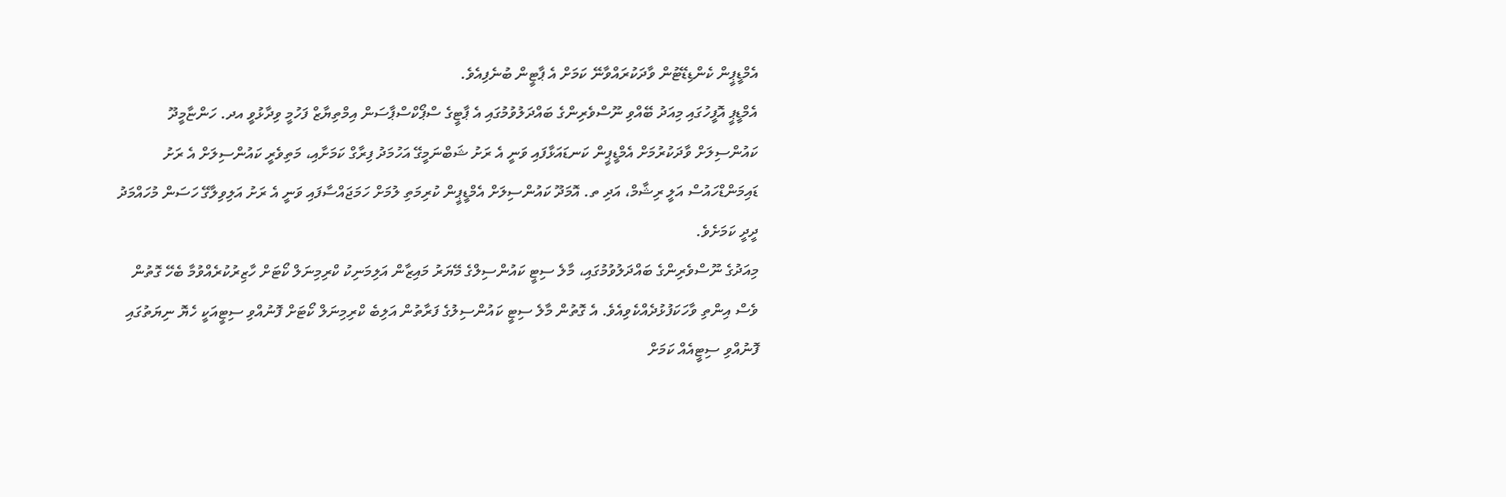އެމްޑީޕީން ކެންޑިޑޭޓުން ވާދަކުރައްވާނޭ ކަމަށް އެ ޕާޓީން ބުނެފިއެވެ.
އެމްޑީޕީ އޮފީހުގައި މިއަދު ބޭއްވި ނޫސްވެރިންގެ ބައްދަލުވުމުގައި އެ ޕާޓީގެ ސްޕޯކްސްޕާސަން އިމްތިޔާޒް ފަހުމީ ވިދާޅުވީ އދ. ހަންޏާމީދޫ ކައުންސިލަށް ވާދަކުރުމަށް އެމްޑީޕީން ކަނޑައަޅާފައި ވަނީ އެ ރަށު ޝަބްނަމީގޭ އަހުމަދު ފިރާގް ކަމަށާއި، މަތިވެރީ ކައުންސިލަށް އެ ރަށު ޑައިމަންޑްހައުސް އަލީ ރިޝާމް، އަދި ތ. އޮމަދޫ ކައުންސިލަށް އެމްޑީޕީން ކުރިމަތި ލުމަށް ހަމަޖައްސާފައި ވަނީ އެ ރަށު އަލިވިލާގޭ ހަސަން މުހައްމަދު ދީދީ ކަމަށެވެ.
މިއަދުގެ ނޫސްވެރިންގެ ބައްދަލުވުމުގައި، މާލެ ސިޓީ ކައުންސިލްގެ މޭޔަރު މައިޒާން އަލިމަނިކު ކްރިމިނަލް ކޯޓަށް ހާޒިރުކުރެއްވުމާ ބެހޭ ގޮތުން ވެސް އިންތި ވާހަކަފުޅުދެއްކެވިއެވެ. އެ ގޮތުން މާލެ ސިޓީ ކައުންސިލުގެ ފަރާތުން އަލިބެ ކްރިމިނަލް ކޯޓަށް ފޮނުއްވި ސިޓީއަކީ ހެޔޮ ނިޔަތުގައި ފޮނުއްވި ސިޓީއެއް ކަމަށް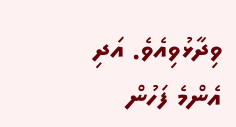ވިދާޅުވިއެވެ. އަދި އެންމެ ފަހުން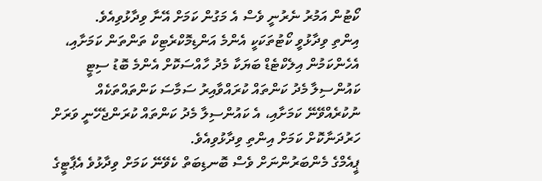ކޯޓުން އަމުރު ނެރުނީ ވެސް އެ މަގުން ކަމަށް އޭނާ ވިދާޅުވިއެވެ.
އިންތި ވިދާޅުވީ ކޯޓުތަކަކީ އެންމެ އަންޑިމޮކްރެޓިކް ތަންތަން ކަމަށާއި، އެހެންކަމުން އިލެކްޓެޑް ބަޔަކާ މެދު ހާއްސަކޮށް އެންމެ ބޮޑު ސިޓީ ކައުންސިލާ މެދު ކަންތައް ކުރައްވާއިރު ސަމާސަ ކަންތައްތަކެއް ނުކުރެއްވޭނޭ ކަމަށާއި، އެ ކައުންސިލާ މެދު ކަންތައް ކުރަންޖެހޭނީ ވަރަށް ހަރުދަނާކޮށް ކަމަށް އިންތި ވިދާޅުވިއެވެ.
ޕީއެމްގެ މެންބަރުންނަށް ވެސް ބޮނޑިބަތް ކެވޭނޭ ކަމަށް ވިދާޅުވެ އެޕާޓީގެ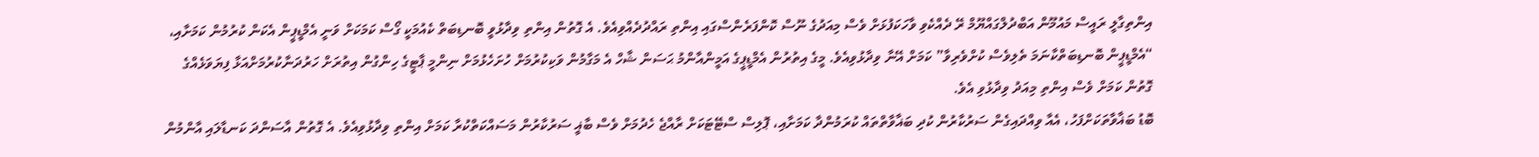އިންތިގާލީ ރައީސް މައުމޫން އަބްދުލްގައްޔޫމް ރޭ ދެއްކެވި ވާހަކަފުޅަށް ވެސް މިއަދުގެ ނޫސް ކޮންފަރެންސްގައި އިންތި ރައްދުދެއްވިއެވެ. އެ ގޮތުން އިންތި ވިދާޅުވީ ބޮނޑިބަތް ކެއުމަކީ ގޯސް ކަމަކަށް ވަނީ އެމްޑީޕީން އެކަން ކުރުމުން ކަމަށާއި، “އެމްޑީޕީން ބޮނޑިބަތްކާނަމަ ތެލިވެސް ކުށްވެރިވާ” ކަމަށް އޭނާ ވިދާޅުވިއެވެ. މީގެ އިތުރުން އެމްޑީޕީގެ އަމީންއާންމު ޙަސަން ޝާހް އެ މަގާމުން ވަކިކުރުމަށް ހުށަހެޅުމަށް ނިންމީ ޕާޓީގެ ހިންގުން އިތުރަށް ހަރުދަނާކުރުމަށްއަޅާ ފިޔަވަޅެއްގެ ގޮތުން ކަމަށް ވެސް އިންތި މިއަދު ވިދާޅުވި އެވެ.
ބޮޑު ބަޣާވާތަކަށްފަހު، އެއާ ވިއްދައިގެން ސަރުކާރުން ކުދި ބަޣާވާތްތައް ކުރަމުންދާ ކަމަށާއި، ޕޮލިސް ސްޓޭޓަކަށް ރާއްޖެ ހެދުމަށް ވެސް ބާޣީ ސަރުކާރުން މަސައްކަތްކުރާ ކަމަށް އިންތި ވިދާޅުވިއެވެ. އެ ގޮތުން އާސަންދަ ކަނޑާލައި އާންމުން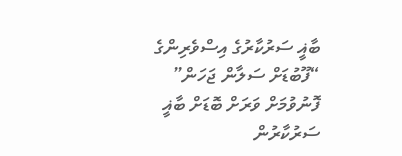ބާޣީ ސަރުކާރުގެ އިސްވެރިންގެ “ފޫބުޑަށް ސަލާން ޖަހަން” ފޮނުވުމަށް ވަރަށް ބޮޑަށް ބާޣީ ސަރުކާރުން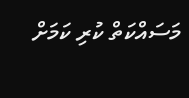މަސައްކަތް ކުރި ކަމަށް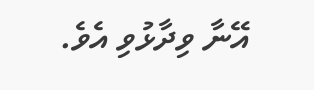އޭނާ ވިދާޅުވި އެވެ.